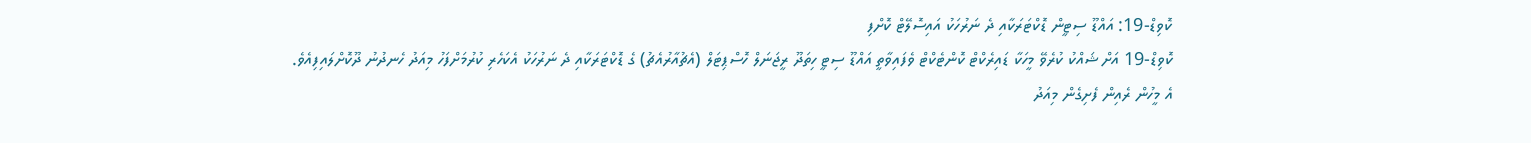ކޮވިޑް-19: އައްޑޫ ސިޓީން ޑޮކްޓަރަކާއި ދެ ނަރުހަކު އައިސޮލޭޓް ކޮށްފި
ކޮވިޑް-19 އަށް ޝައްކު ކުރެވޭ މީހަކާ ޑައިރެކްޓް ކޮންޓެކްޓް ވެފައިވާތީ އައްޑޫ ސިޓީ ހިތަދޫ ރީޖަނަލް ހޮސްޕިޓަލް (އެޗުއާރުއެޗު) ގެ ޑޮކްޓަރަކާއި ދެ ނަރުހަކު އެކަހެރި ކުރުމަށްފަހު މިއަދު ހެނދުނު ދޫކޮށްލައިފިއެވެ.
އެ މީހުން ރެއިން ފެށިގެން މިއަދު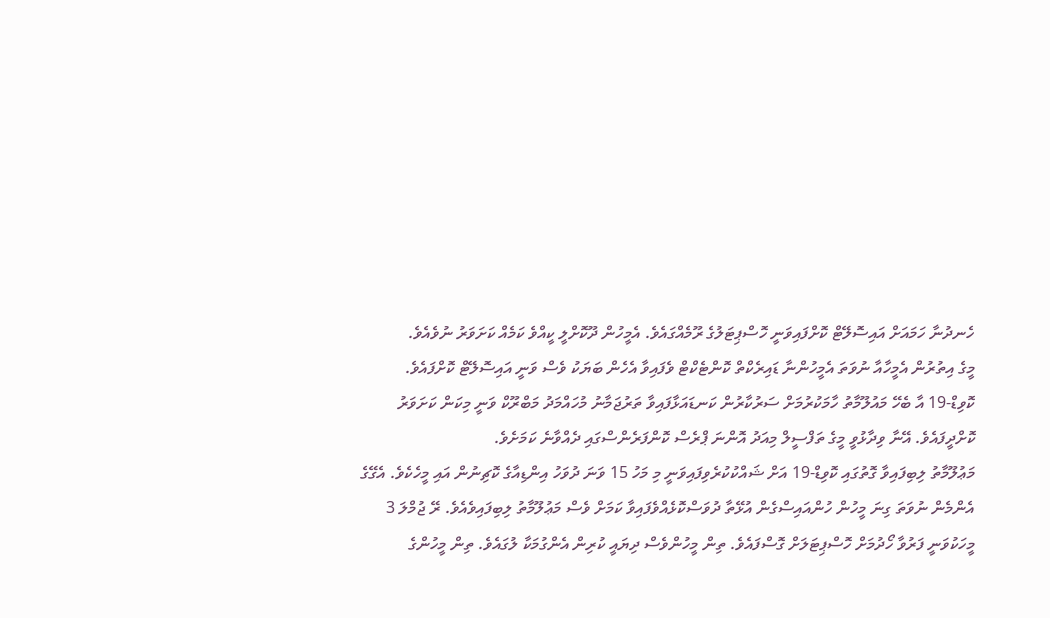ހެނދުނާ ހަމައަށް އައިސޮލޭޓް ކޮށްފައިވަނީ ހޮސްޕިޓަލުގެ ރޫމެއްގައެވެ. އެމީހުން ދޫކޮށްލީ ކީއްވެ ކަމެއް ކަށަވަރު ނުވެއެވެ.
މީގެ އިތުރުން އެމީހާއާ ނުވަތަ އެމީހުންނާ ޑައިރެކްތް ކޮންޓެކްޓް ވެފައިވާ އެހެން ބަޔަކު ވެސް ވަނީ އައިސޮލޭޓް ކޮށްފައެވެ.
ކޮވިޑް-19 އާ ބެހޭ މައުލޫމާތު ހާމަކުރުމަށް ސަރުކާރުން ކަނޑައަޅާފައިވާ ތަރުޖަމާނު މުހައްމަދު މަބްރޫކް ވަނީ މިކަން ކަށަވަރު ކޮށްދީފައެވެ. އޭނާ ވިދާޅުވީ މީގެ ތަފްސީލް މިއަދު އޮންނަ ޕްރެސް ކޮންފަރެންސްގައި ދެއްވާނެ ކަމަށެވެ.
މަޢުލޫމާތު ލިބިފައިވާ ގޮތުގައި ކޮވިޑް-19 އަށް ޝައްކުކުރެވިފައިވަނީ މި މަހު 15 ވަނަ ދުވަހު އިންޑިއާގެ ކޮޗިނުން އައި މީހެކެވެ. އެގޭގެ އެންމެން ނުވަތަ ގިނަ މީހުން ހުންއައިސްގެން އުޅޭތާ ދުވަސްކޮޅެއްވެފައިވާ ކަމަށް ވެސް މަޢުލޫމާތު ލިބިފައިވެއެވެ. ރޭ ޖުމްލަ 3 މީހަކުވަނީ ފަރުވާ ހޯދުމަށް ހޮސްޕިޓަލަށް ގޮސްފައެވެ. ތިން މީހުންވެސް ދިޔައީ ކުރިން އެންގުމަކާ ލުގައެވެ. ތިން މީހުންގެ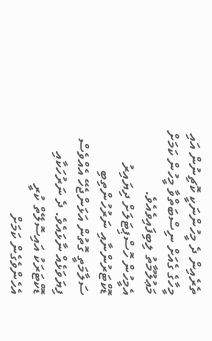ތެރެއިން ދެ މީހުންނަކީ ކޮޗިނުން އައި މީހާގެ ގެއަށް ނިސްބަތްވާ މީހުން ކަމަށް މަޢުލޫމާތު ލިބިފައިވެއެވެ.
އެމީހުން ހޮސްޕިޓަލަށް ދިޔައިރު ޑޮކްޓަރުންނާއި ނަރުހުންތިބި ސަލާމަތީ ގޮތުން އަޅަންޖެހޭ އެއްވެސް ފިޔަވަޅެއް ނާޅައެވެ. ދެ ނަރުހަކާއި ޑޮކްޓަރަކު އައިސޮލޭތް ކުރީ އެހެންވެގެން ކަމަށް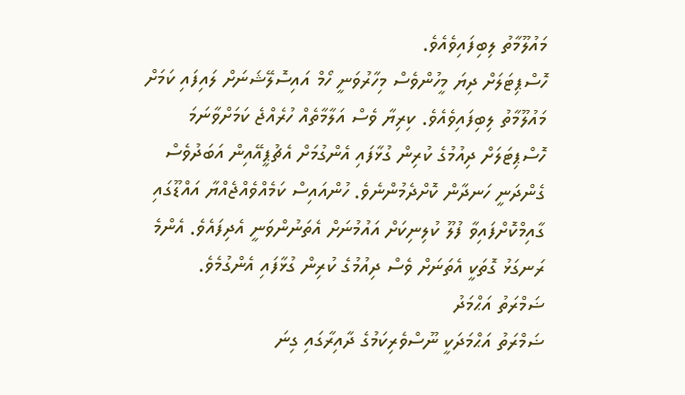މައުލޫމާތު ލިބިފައިވެއެވެ.
ހޮސްޕިޓަލަށް ދިޔަ މީހުންވެސް މިހާރުވަނީ ހޯމް އައިސޮލޭޝަނަށް ލައިފައި ކަމަށް މައުލޫމާތު ލިބިފައިވެއެވެ. ކިރިޔާ ވެސް އަލާމާތެއް ހުރެއްޖެ ކަމަށްވާނަމަ ހޮސްޕިޓަލަށް ދިއުމުގެ ކުރިން ގުޅާފައި އެންގުމަށް އެޗުޕީއޭއިން އަބަދުވެސް ގެންދަނީ ހަނދާން ކޮށްދެމުންނެވެ. ހުންއައިސް ކަމެއްވެއްޖެއްޔާ އައްޑޫގައި ގާއިމްކޮށްފައިވާ ފުލޫ ކުލިނިކަށް އައުމުނަށް އެތަނުންވަނީ އެދިފައެވެ. އެންމެ ރަނގަޅު ގޮތަކީ އެތަނަށް ވެސް ދިއުމުގެ ކުރިން ގުޅާފައި އެންގުމެވެ.
ޟަމްރަތު އަޙްމަދު
ޟަމްރަތު އަޙްމަދަކީ ނޫސްވެރިކަމުގެ ދާއިރާގައި ގިނަ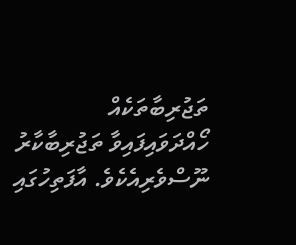ތަޖުރިބާތަކެއް ހޯއްދަވައިފައިވާ ތަޖުރިބާކާރު ނޫސްވެރިއެކެވެ. އާފަތިހުގައި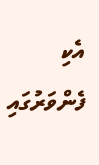އެކި ފެންވަރުގައި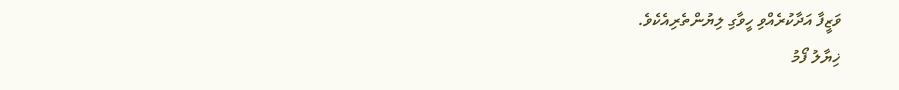ވަޒީފާ އަދާކުރެއްވި ހީވާގި ލިޔުންތެރިއެކެވެ.
ޚިޔާލު ފޯމު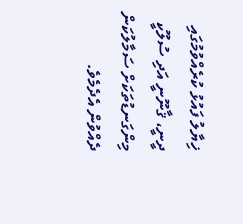ޚިޔާލު ފައުޅު ކުރެއްވުމުގައި ދީނީ، ޤާނޫނީ އަދި ސުލޫކީ މިންގަނޑުތަކަށް ސަމާލުކަން ދެއްވުން އެދެމެވެ.